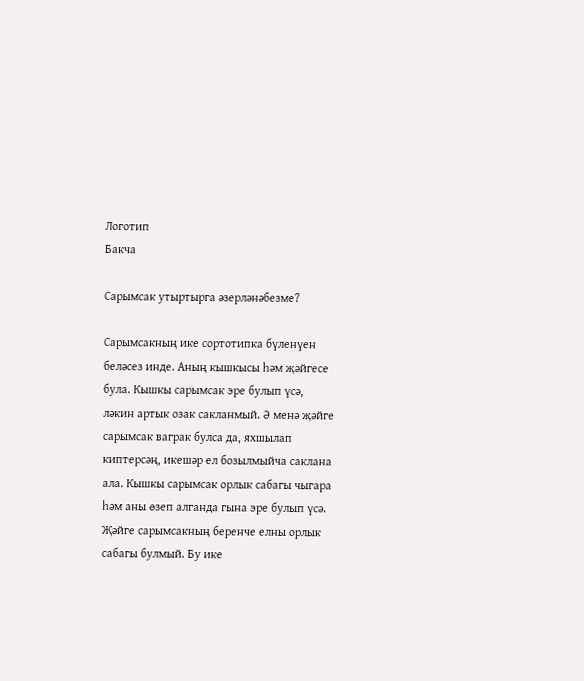Логотип
Бакча

Сарымсак утыртырга әзерләнәбезме?

Сарымсакның ике сортотипка бүленүен беләсез инде. Аның кышкысы һәм җәйгесе була. Кышкы сарымсак эре булып үсә, ләкин артык озак сакланмый. Ә менә җәйге сарымсак ваграк булса да, яхшылап киптерсәң, икешәр ел бозылмыйча саклана ала. Кышкы сарымсак орлык сабагы чыгара һәм аны өзеп алганда гына эре булып үсә. Җәйге сарымсакның беренче елны орлык сабагы булмый. Бу ике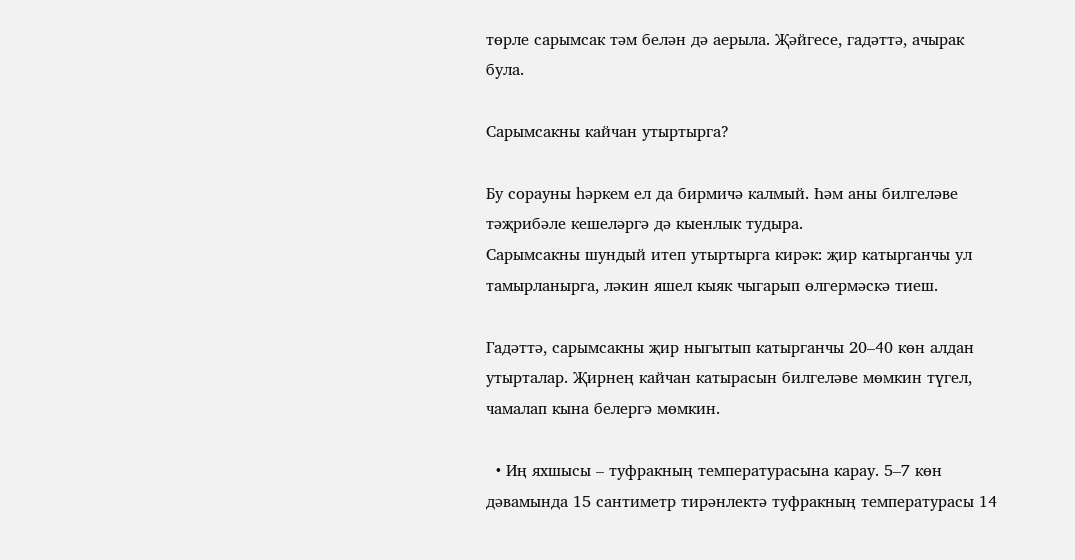төрле сарымсак тәм белән дә аерыла. Җәйгесе, гадәттә, ачырак була.

Сарымсакны кайчан утыртырга?

Бу сорауны һәркем ел да бирмичә калмый. Һәм аны билгеләве тәҗрибәле кешеләргә дә кыенлык тудыра.
Сарымсакны шундый итеп утыртырга кирәк: җир катырганчы ул тамырланырга, ләкин яшел кыяк чыгарып өлгермәскә тиеш.

Гадәттә, сарымсакны җир ныгытып катырганчы 20–40 көн алдан утырталар. Җирнең кайчан катырасын билгеләве мөмкин түгел, чамалап кына белергә мөмкин.

  • Иң яхшысы – туфракның температурасына карау. 5–7 көн дәвамында 15 сантиметр тирәнлектә туфракның температурасы 14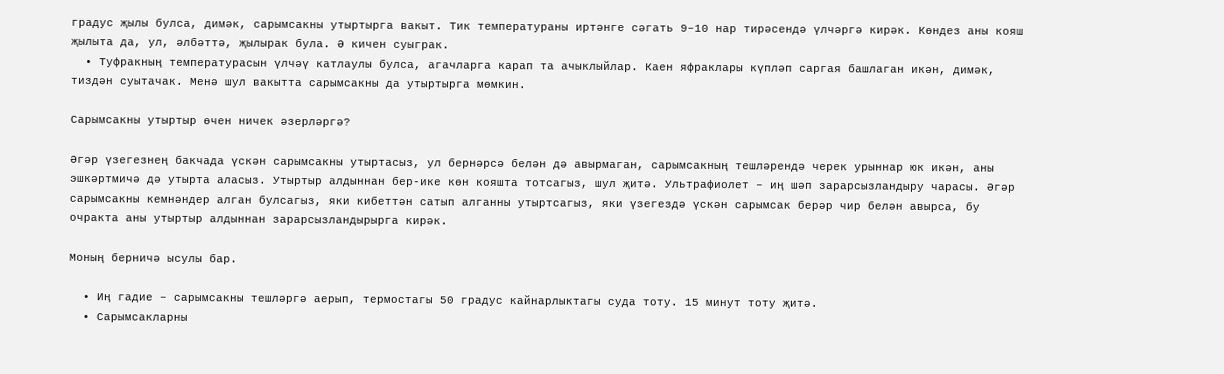градус җылы булса, димәк, сарымсакны утыртырга вакыт. Тик температураны иртәнге сәгать 9–10 нар тирәсендә үлчәргә кирәк. Көндез аны кояш җылыта да, ул, әлбәттә, җылырак була. Ә кичен суыграк.
  • Туфракның температурасын үлчәү катлаулы булса, агачларга карап та ачыклыйлар. Каен яфраклары күпләп саргая башлаган икән, димәк, тиздән суытачак. Менә шул вакытта сарымсакны да утыртырга мөмкин.

Сарымсакны утыртыр өчен ничек әзерләргә?

Әгәр үзегезнең бакчада үскән сарымсакны утыртасыз, ул бернәрсә белән дә авырмаган, сарымсакның тешләрендә черек урыннар юк икән, аны эшкәртмичә дә утырта аласыз. Утыртыр алдыннан бер-ике көн кояшта тотсагыз, шул җитә. Ультрафиолет – иң шәп зарарсызландыру чарасы. Әгәр сарымсакны кемнәндер алган булсагыз, яки кибеттән сатып алганны утыртсагыз, яки үзегездә үскән сарымсак берәр чир белән авырса, бу очракта аны утыртыр алдыннан зарарсызландырырга кирәк.

Моның берничә ысулы бар.

  • Иң гадие – сарымсакны тешләргә аерып, термостагы 50 градус кайнарлыктагы суда тоту. 15 минут тоту җитә.
  • Сарымсакларны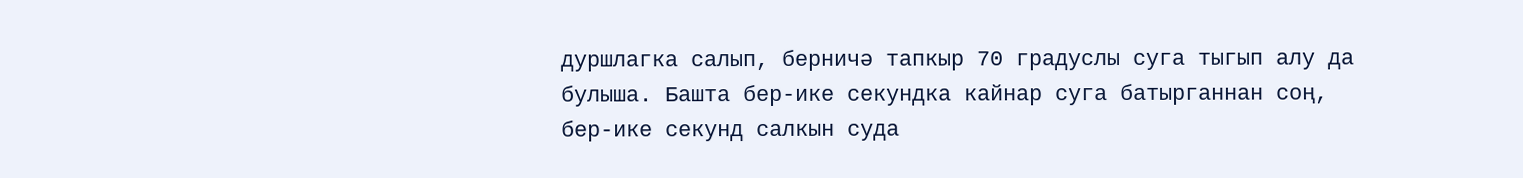дуршлагка салып, берничә тапкыр 70 градуслы суга тыгып алу да булыша. Башта бер-ике секундка кайнар суга батырганнан соң, бер-ике секунд салкын суда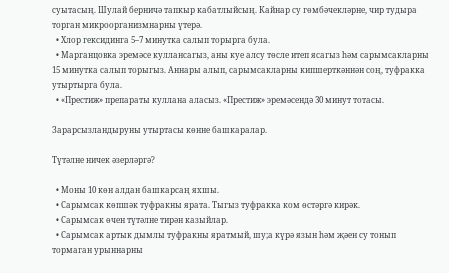суытасың. Шулай берничә тапкыр кабатлыйсың. Кайнар су гөмбәчекләрне, чир тудыра торган микроорганизмнарны үтерә.
  • Хлор гексидинга 5–7 минутка салып торырга була.
  • Марганцовка эремәсе куллансагыз, аны куе алсу төсле итеп ясагыз һәм сарымсакларны 15 минутка салып торыгыз. Аннары алып, сарымсакларны кипшерткәннән соң, туфракка утыртырга була.
  • «Престиж» препараты куллана аласыз. «Престиж» эремәсендә 30 минут тотасы.

Зарарсызландыруны утыртасы көнне башкаралар.

Түтәлне ничек әзерләргә?

  • Моны 10 көн алдан башкарсаң яхшы.
  • Сарымсак көпшәк туфракны ярата. Тыгыз туфракка ком өстәргә кирәк.
  • Сарымсак өчен түтәлне тирән казыйлар.
  • Сарымсак артык дымлы туфракны яратмый, шу;а күрә язын һәм җәен су тонып тормаган урыннарны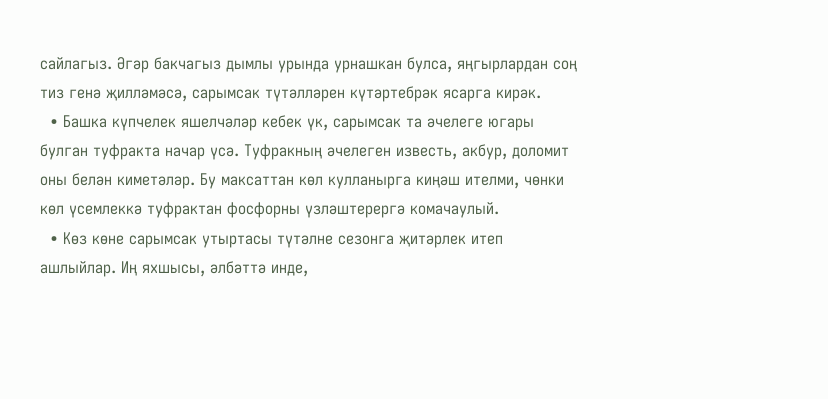сайлагыз. Әгәр бакчагыз дымлы урында урнашкан булса, яңгырлардан соң тиз генә җилләмәсә, сарымсак түтәлләрен күтәртебрәк ясарга кирәк.
  • Башка күпчелек яшелчәләр кебек үк, сарымсак та әчелеге югары булган туфракта начар үсә. Туфракның әчелеген известь, акбур, доломит оны белән киметәләр. Бу максаттан көл кулланырга киңәш ителми, чөнки көл үсемлеккә туфрактан фосфорны үзләштерергә комачаулый.
  • Көз көне сарымсак утыртасы түтәлне сезонга җитәрлек итеп ашлыйлар. Иң яхшысы, әлбәттә инде,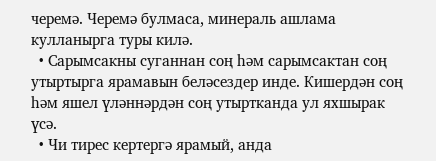черемә. Черемә булмаса, минераль ашлама кулланырга туры килә.
  • Сарымсакны суганнан соң һәм сарымсактан соң утыртырга ярамавын беләсездер инде. Кишердән соң һәм яшел үләннәрдән соң утыртканда ул яхшырак үсә.
  • Чи тирес кертергә ярамый, анда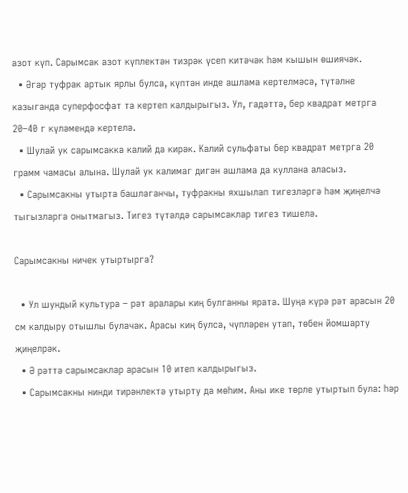азот күп. Сарымсак азот күплектән тизрәк үсеп китәчәк һәм кышын өшиячәк.
  • Әгәр туфрак артык ярлы булса, күптән инде ашлама кертелмәсә, түтәлне казыганда суперфосфат та кертеп калдырыгыз. Ул, гадәттә, бер квадрат метрга 20–40 г күләмендә кертелә.
  • Шулай ук сарымсакка калий да кирәк. Калий сульфаты бер квадрат метрга 20 грамм чамасы алына. Шулай ук калимаг дигән ашлама да куллана аласыз.
  • Сарымсакны утырта башлаганчы, туфракны яхшылап тигезләргә һәм җиңелчә тыгызларга онытмагыз. Тигез түтәлдә сарымсаклар тигез тишелә.

Сарымсакны ничек утыртырга?

  • Ул шундый культура – рәт аралары киң булганны ярата. Шуңа күрә рәт арасын 20 см калдыру отышлы булачак. Арасы киң булса, чүпләрен утап, төбен йомшарту җиңелрәк.
  • Ә рәттә сарымсаклар арасын 10 итеп калдырыгыз.
  • Сарымсакны нинди тирәнлектә утырту да мөһим. Аны ике төрле утыртып була: һәр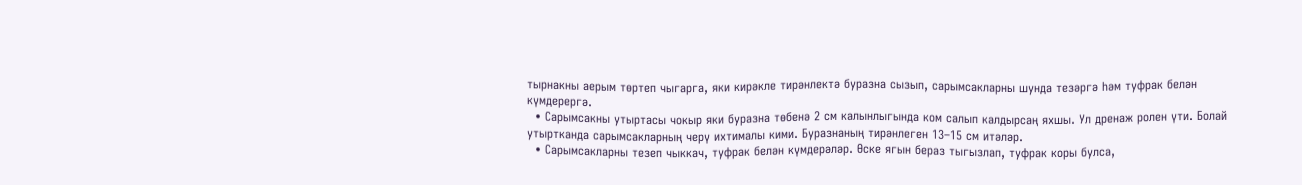тырнакны аерым төртеп чыгарга, яки кирәкле тирәнлектә буразна сызып, сарымсакларны шунда тезәргә һәм туфрак белән күмдерергә.
  • Сарымсакны утыртасы чокыр яки буразна төбенә 2 см калынлыгында ком салып калдырсаң яхшы. Ул дренаж ролен үти. Болай утыртканда сарымсакларның черү ихтималы кими. Буразнаның тирәнлеген 13–15 см итәләр.
  • Сарымсакларны тезеп чыккач, туфрак белән күмдерәләр. Өске ягын бераз тыгызлап, туфрак коры булса,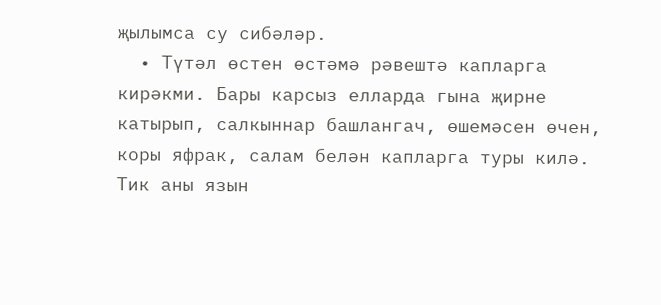җылымса су сибәләр.
  • Түтәл өстен өстәмә рәвештә капларга кирәкми. Бары карсыз елларда гына җирне катырып, салкыннар башлангач, өшемәсен өчен, коры яфрак, салам белән капларга туры килә. Тик аны язын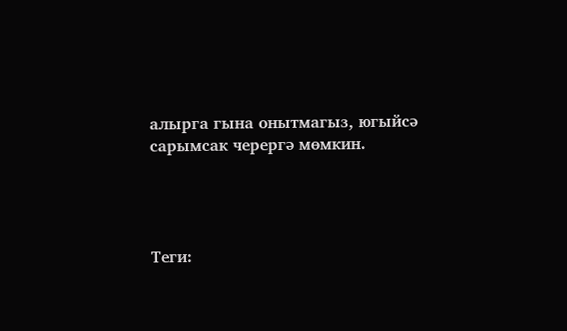алырга гына онытмагыз, югыйсә сарымсак черергә мөмкин.




Теги: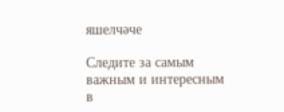яшелчәче

Следите за самым важным и интересным в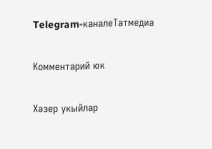Telegram-каналеТатмедиа

Комментарий юк

Хәзер укыйлар